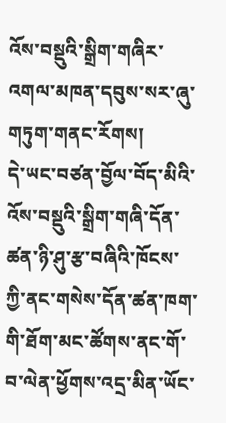འོས་བསྡུའི་སྒྲིག་གཞིར་འགལ་མཁན་དབུས་སར་ཞུ་གཏུག་གནང་རོགས།
དེ་ཡང་བཙན་བྱོལ་བོད་མིའི་འོས་བསྡུའི་སྒྲིག་གཞི་དོན་ཚན་ཉི་ཤུ་རྩ་བཞིའི་ཁོངས་ཀྱི་ནང་གསེས་དོན་ཚན་ཁག་གི་ཐོག་མང་ཚོགས་ནང་གོ་བ་ལེན་ཕྱོགས་འདྲ་མིན་ཡོང་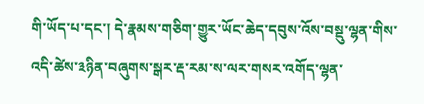གི་ཡོད་པ་དང་། དེ་རྣམས་གཅིག་གྱུར་ཡོང་ཆེད་དབུས་འོས་བསྡུ་ལྷན་གིས་འདི་ཚེས་༣ཉིན་བཞུགས་སྒར་རྡ་རམ་ས་ལར་གསར་འགོད་ལྷན་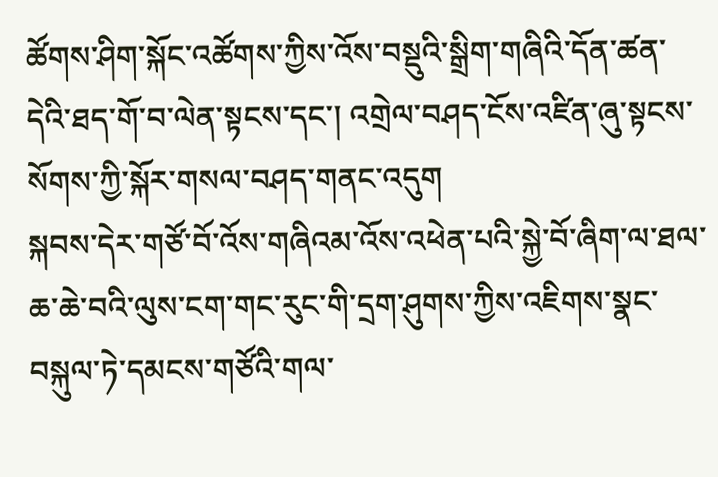ཚོགས་ཤིག་སྐོང་འཚོགས་ཀྱིས་འོས་བསྡུའི་སྒྲིག་གཞིའི་དོན་ཚན་དེའི་ཐད་གོ་བ་ལེན་སྟངས་དང་། འགྲེལ་བཤད་ངོས་འཛིན་ཞུ་སྟངས་སོགས་ཀྱི་སྐོར་གསལ་བཤད་གནང་འདུག
སྐབས་དེར་གཙོ་བོ་འོས་གཞིའམ་འོས་འཕེན་པའི་སྐྱེ་བོ་ཞིག་ལ་ཐལ་ཆ་ཆེ་བའི་ལུས་ངག་གང་རུང་གི་དྲག་ཤུགས་ཀྱིས་འཇིགས་སྣང་བསྐུལ་ཏེ་དམངས་གཙོའི་གལ་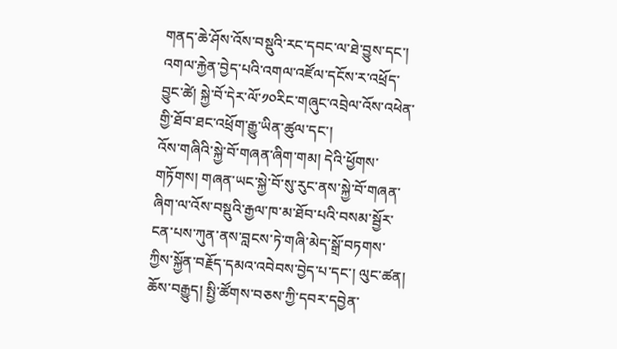གནད་ཆེ་ཤོས་འོས་བསྡུའི་རང་དབང་ལ་ཐེ་བྱུས་དང་། འགལ་རྐྱེན་བྱེད་པའི་འགལ་འཛོལ་དངོས་ར་འཕྲོད་བྱུང་ཚེ། སྐྱེ་བོ་དེར་ལོ་༡༠རིང་གཞུང་འབྲེལ་འོས་འཕེན་གྱི་ཐོབ་ཐང་འཕྲོག་རྒྱུ་ཡིན་ཚུལ་དང་།
འོས་གཞིའི་སྐྱེ་བོ་གཞན་ཞིག་གམ། དེའི་ཕྱོགས་གཏོགས། གཞན་ཡང་སྐྱེ་བོ་སུ་རུང་ནས་སྐྱེ་བོ་གཞན་ཞིག་ལ་འོས་བསྡུའི་རྒྱལ་ཁ་མ་ཐོབ་པའི་བསམ་སྦྱོར་ངན་པས་ཀུན་ནས་བླངས་ཏེ་གཞི་མེད་སྒྲོ་བཏགས་ཀྱིས་སྐྱོན་བརྗོད་དམའ་འབེབས་བྱེད་པ་དང་། ལུང་ཚན། ཆོས་བརྒྱུད། སྤྱི་ཚོགས་བཅས་ཀྱི་དབར་དབྱེན་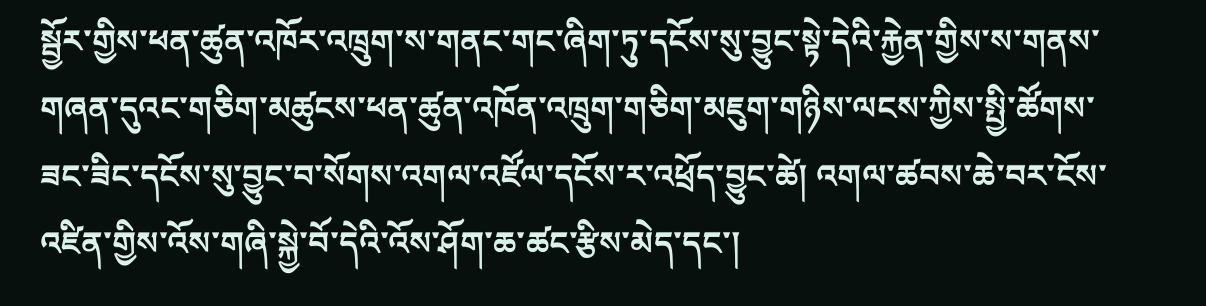སྦྱོར་གྱིས་ཕན་ཚུན་འཁོར་འཁྲུག་ས་གནང་གང་ཞིག་ཏུ་དངོས་སུ་བྱུང་སྟེ་དེའི་རྐྱེན་གྱིས་ས་གནས་གཞན་དུའང་གཅིག་མཚུངས་ཕན་ཚུན་འཁོན་འཁྲུག་གཅིག་མཇུག་གཉིས་ལངས་ཀྱིས་སྤྱི་ཚོགས་ཟང་ཟིང་དངོས་སུ་བྱུང་བ་སོགས་འགལ་འཛོལ་དངོས་ར་འཕྲོད་བྱུང་ཚེ། འགལ་ཚབས་ཆེ་བར་ངོས་འཛིན་གྱིས་འོས་གཞི་སྐྱེ་བོ་དེའི་འོས་ཤོག་ཆ་ཚང་རྩིས་མེད་དང་།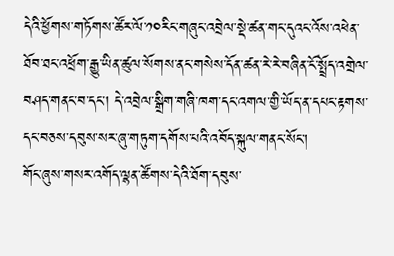དེའི་ཕྱོགས་གཏོགས་ཚོར་ལོ་༡༠རིང་གཞུང་འབྲེལ་སྡེ་ཚན་གང་དུའང་འོས་འཕེན་ཐོབ་ཐང་འཕྲོག་རྒྱུ་ཡིན་ཚུལ་སོགས་ནང་གསེས་དོན་ཚན་རེ་རེ་བཞིན་ངོ་སྤྲོད་འགྲེལ་བཤད་གནང་བ་དང་། དེ་འབྲེལ་སྒྲིག་གཞི་ཁག་དང་འགལ་གྱི་ཡོད་ན་དཔང་རྟགས་དང་བཅས་དབུས་སར་ཞུ་གཏུག་དགོས་པའི་འབོད་སྐུལ་གནང་སོང་།
གོང་ཞུས་གསར་འགོད་ལྷན་ཚོགས་དེའི་ཐོག་དབུས་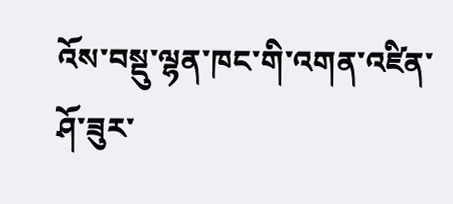འོས་བསྡུ་ལྷན་ཁང་གི་འགན་འཛིན་ཤོ་ཟུར་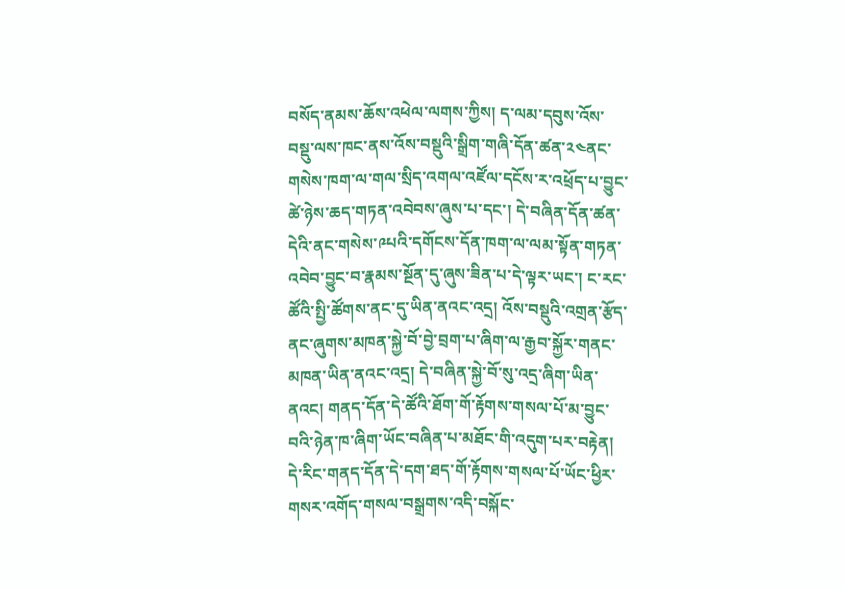བསོད་ནམས་ཆོས་འཕེལ་ལགས་ཀྱིས། ད་ལམ་དབུས་འོས་བསྡུ་ལས་ཁང་ནས་འོས་བསྡུའི་སྒྲིག་གཞི་དོན་ཚན་༢༤ནང་གསེས་ཁག་ལ་གལ་སྲིད་འགལ་འཛོལ་དངོས་ར་འཕྲོད་པ་བྱུང་ཚེ་ཉེས་ཆད་གཏན་འབེབས་ཞུས་པ་དང་། དེ་བཞིན་དོན་ཚན་དེའི་ནང་གསེས་༩པའི་དགོངས་དོན་ཁག་ལ་ལམ་སྟོན་གཏན་འབེབ་བྱུང་བ་རྣམས་སྔོན་དུ་ཞུས་ཟིན་པ་དེ་ལྟར་ཡང་། ང་རང་ཚོའི་སྤྱི་ཚོགས་ནང་དུ་ཡིན་ནའང་འདྲ། འོས་བསྡུའི་འགྲན་རྩོད་ནང་ཞུགས་མཁན་སྐྱེ་བོ་བྱེ་བྲག་པ་ཞིག་ལ་རྒྱབ་སྐྱོར་གནང་མཁན་ཡིན་ནའང་འདྲ། དེ་བཞིན་སྐྱེ་བོ་སུ་འདྲ་ཞིག་ཡིན་ནའང། གནད་དོན་དེ་ཚོའི་ཐོག་གོ་རྟོགས་གསལ་པོ་མ་བྱུང་བའི་ཉེན་ཁ་ཞིག་ཡོང་བཞིན་པ་མཐོང་གི་འདུག་པར་བརྟེན། དེ་རིང་གནད་དོན་དེ་དག་ཐད་གོ་རྟོགས་གསལ་པོ་ཡོང་ཕྱིར་གསར་འགོད་གསལ་བསྒྲགས་འདི་བསྐོང་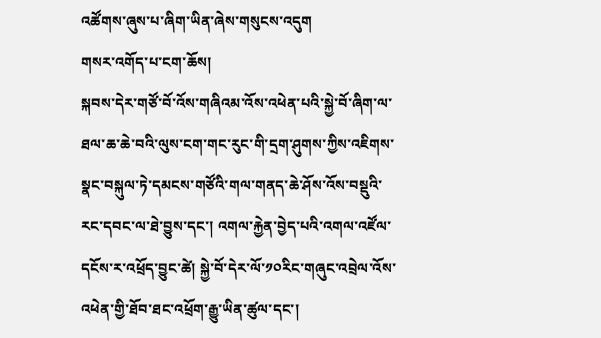འཚོགས་ཞུས་པ་ཞིག་ཡིན་ཞེས་གསུངས་འདུག
གསར་འགོད་པ་ངག་ཆོས།
སྐབས་དེར་གཙོ་བོ་འོས་གཞིའམ་འོས་འཕེན་པའི་སྐྱེ་བོ་ཞིག་ལ་ཐལ་ཆ་ཆེ་བའི་ལུས་ངག་གང་རུང་གི་དྲག་ཤུགས་ཀྱིས་འཇིགས་སྣང་བསྐུལ་ཏེ་དམངས་གཙོའི་གལ་གནད་ཆེ་ཤོས་འོས་བསྡུའི་རང་དབང་ལ་ཐེ་བྱུས་དང་། འགལ་རྐྱེན་བྱེད་པའི་འགལ་འཛོལ་དངོས་ར་འཕྲོད་བྱུང་ཚེ། སྐྱེ་བོ་དེར་ལོ་༡༠རིང་གཞུང་འབྲེལ་འོས་འཕེན་གྱི་ཐོབ་ཐང་འཕྲོག་རྒྱུ་ཡིན་ཚུལ་དང་།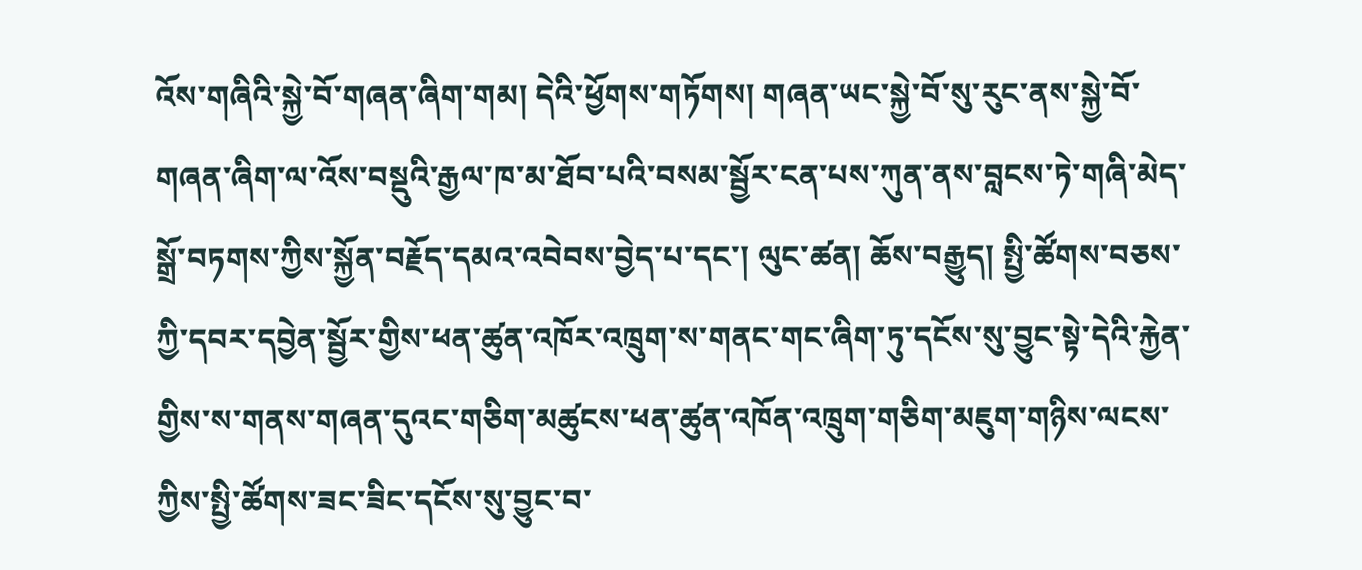འོས་གཞིའི་སྐྱེ་བོ་གཞན་ཞིག་གམ། དེའི་ཕྱོགས་གཏོགས། གཞན་ཡང་སྐྱེ་བོ་སུ་རུང་ནས་སྐྱེ་བོ་གཞན་ཞིག་ལ་འོས་བསྡུའི་རྒྱལ་ཁ་མ་ཐོབ་པའི་བསམ་སྦྱོར་ངན་པས་ཀུན་ནས་བླངས་ཏེ་གཞི་མེད་སྒྲོ་བཏགས་ཀྱིས་སྐྱོན་བརྗོད་དམའ་འབེབས་བྱེད་པ་དང་། ལུང་ཚན། ཆོས་བརྒྱུད། སྤྱི་ཚོགས་བཅས་ཀྱི་དབར་དབྱེན་སྦྱོར་གྱིས་ཕན་ཚུན་འཁོར་འཁྲུག་ས་གནང་གང་ཞིག་ཏུ་དངོས་སུ་བྱུང་སྟེ་དེའི་རྐྱེན་གྱིས་ས་གནས་གཞན་དུའང་གཅིག་མཚུངས་ཕན་ཚུན་འཁོན་འཁྲུག་གཅིག་མཇུག་གཉིས་ལངས་ཀྱིས་སྤྱི་ཚོགས་ཟང་ཟིང་དངོས་སུ་བྱུང་བ་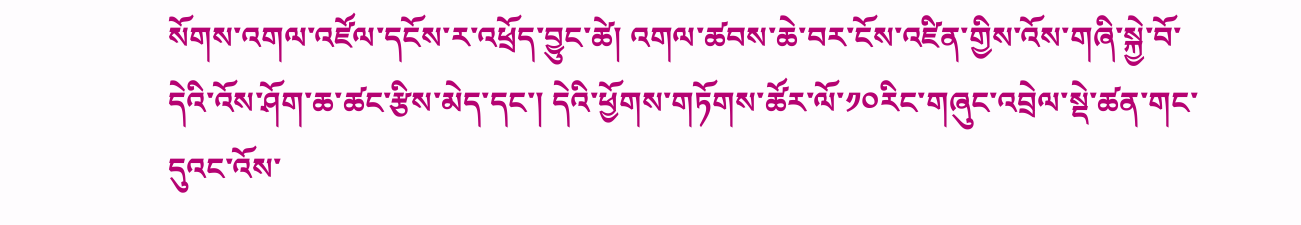སོགས་འགལ་འཛོལ་དངོས་ར་འཕྲོད་བྱུང་ཚེ། འགལ་ཚབས་ཆེ་བར་ངོས་འཛིན་གྱིས་འོས་གཞི་སྐྱེ་བོ་དེའི་འོས་ཤོག་ཆ་ཚང་རྩིས་མེད་དང་། དེའི་ཕྱོགས་གཏོགས་ཚོར་ལོ་༡༠རིང་གཞུང་འབྲེལ་སྡེ་ཚན་གང་དུའང་འོས་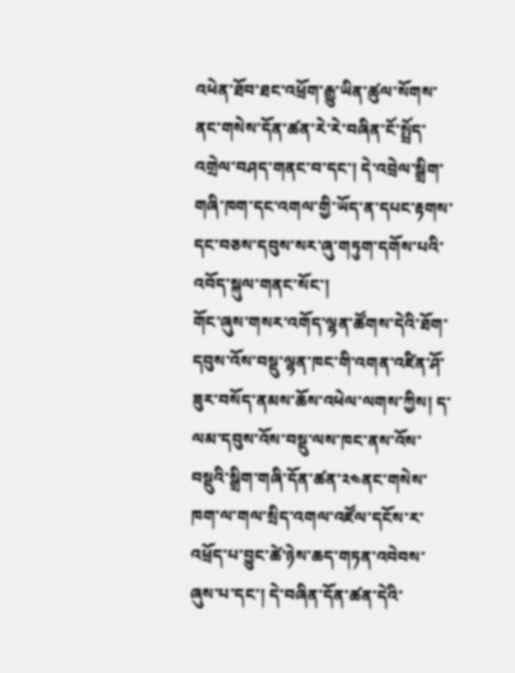འཕེན་ཐོབ་ཐང་འཕྲོག་རྒྱུ་ཡིན་ཚུལ་སོགས་ནང་གསེས་དོན་ཚན་རེ་རེ་བཞིན་ངོ་སྤྲོད་འགྲེལ་བཤད་གནང་བ་དང་། དེ་འབྲེལ་སྒྲིག་གཞི་ཁག་དང་འགལ་གྱི་ཡོད་ན་དཔང་རྟགས་དང་བཅས་དབུས་སར་ཞུ་གཏུག་དགོས་པའི་འབོད་སྐུལ་གནང་སོང་།
གོང་ཞུས་གསར་འགོད་ལྷན་ཚོགས་དེའི་ཐོག་དབུས་འོས་བསྡུ་ལྷན་ཁང་གི་འགན་འཛིན་ཤོ་ཟུར་བསོད་ནམས་ཆོས་འཕེལ་ལགས་ཀྱིས། ད་ལམ་དབུས་འོས་བསྡུ་ལས་ཁང་ནས་འོས་བསྡུའི་སྒྲིག་གཞི་དོན་ཚན་༢༤ནང་གསེས་ཁག་ལ་གལ་སྲིད་འགལ་འཛོལ་དངོས་ར་འཕྲོད་པ་བྱུང་ཚེ་ཉེས་ཆད་གཏན་འབེབས་ཞུས་པ་དང་། དེ་བཞིན་དོན་ཚན་དེའི་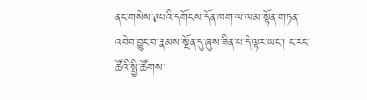ནང་གསེས་༩པའི་དགོངས་དོན་ཁག་ལ་ལམ་སྟོན་གཏན་འབེབ་བྱུང་བ་རྣམས་སྔོན་དུ་ཞུས་ཟིན་པ་དེ་ལྟར་ཡང་། ང་རང་ཚོའི་སྤྱི་ཚོགས་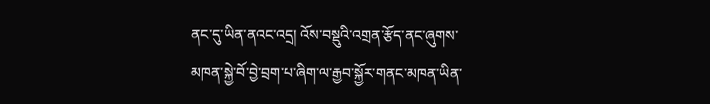ནང་དུ་ཡིན་ནའང་འདྲ། འོས་བསྡུའི་འགྲན་རྩོད་ནང་ཞུགས་མཁན་སྐྱེ་བོ་བྱེ་བྲག་པ་ཞིག་ལ་རྒྱབ་སྐྱོར་གནང་མཁན་ཡིན་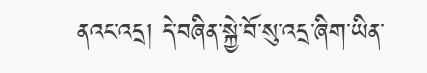ནའང་འདྲ། དེ་བཞིན་སྐྱེ་བོ་སུ་འདྲ་ཞིག་ཡིན་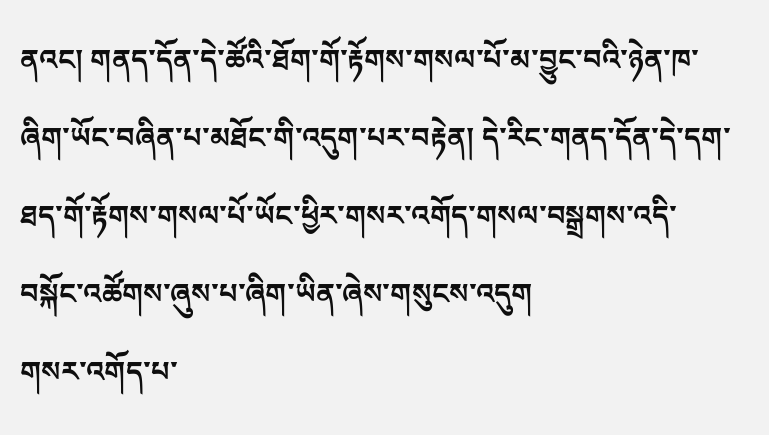ནའང། གནད་དོན་དེ་ཚོའི་ཐོག་གོ་རྟོགས་གསལ་པོ་མ་བྱུང་བའི་ཉེན་ཁ་ཞིག་ཡོང་བཞིན་པ་མཐོང་གི་འདུག་པར་བརྟེན། དེ་རིང་གནད་དོན་དེ་དག་ཐད་གོ་རྟོགས་གསལ་པོ་ཡོང་ཕྱིར་གསར་འགོད་གསལ་བསྒྲགས་འདི་བསྐོང་འཚོགས་ཞུས་པ་ཞིག་ཡིན་ཞེས་གསུངས་འདུག
གསར་འགོད་པ་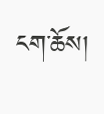ངག་ཆོས།